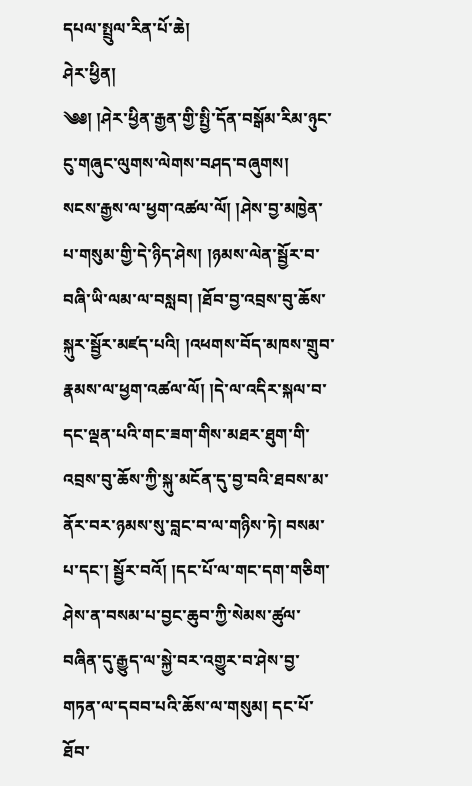དཔལ་སྤྲུལ་རིན་པོ་ཆེ།
ཤེར་ཕྱིན།
༄༅། །ཤེར་ཕྱིན་རྒྱན་གྱི་སྤྱི་དོན་བསྒོམ་རིམ་ཉུང་ངུ་གཞུང་ལུགས་ལེགས་བཤད་བཞུགས།
སངས་རྒྱས་ལ་ཕྱག་འཚལ་ལོ། །ཤེས་བྱ་མཁྱེན་པ་གསུམ་གྱི་དེ་ཉིད་ཤེས། །ཉམས་ལེན་སྦྱོར་བ་བཞི་ཡི་ལམ་ལ་བསླབ། །ཐོབ་བྱ་འབྲས་བུ་ཆོས་སྐུར་སྦྱོར་མཛད་པའི། །འཕགས་བོད་མཁས་གྲུབ་རྣམས་ལ་ཕྱག་འཚལ་ལོ། །དེ་ལ་འདིར་སྐལ་བ་དང་ལྡན་པའི་གང་ཟག་གིས་མཐར་ཐུག་གི་འབྲས་བུ་ཆོས་ཀྱི་སྐུ་མངོན་དུ་བྱ་བའི་ཐབས་མ་ནོར་བར་ཉམས་སུ་བླང་བ་ལ་གཉིས་ཏེ། བསམ་པ་དང་། སྦྱོར་བའོ། །དང་པོ་ལ་གང་དག་གཅིག་ཤེས་ན་བསམ་པ་བྱང་ཆུབ་ཀྱི་སེམས་ཚུལ་བཞིན་དུ་རྒྱུད་ལ་སྐྱེ་བར་འགྱུར་བ་ཤེས་བྱ་གཏན་ལ་དབབ་པའི་ཆོས་ལ་གསུམ། དང་པོ་ཐོབ་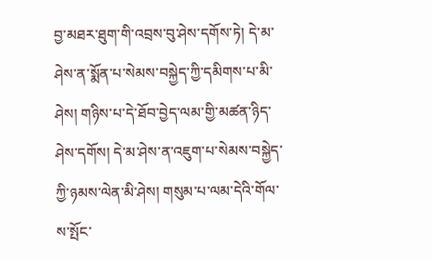བྱ་མཐར་ཐུག་གི་འབྲས་བུ་ཤེས་དགོས་ཏེ། དེ་མ་ཤེས་ན་སྨོན་པ་སེམས་བསྐྱེད་ཀྱི་དམིགས་པ་མི་ཤེས། གཉིས་པ་དེ་ཐོབ་བྱེད་ལམ་གྱི་མཚན་ཉིད་ཤེས་དགོས། དེ་མ་ཤེས་ན་འཇུག་པ་སེམས་བསྐྱེད་ཀྱི་ཉམས་ལེན་མི་ཤེས། གསུམ་པ་ལམ་དེའི་གོལ་ས་སྤོང་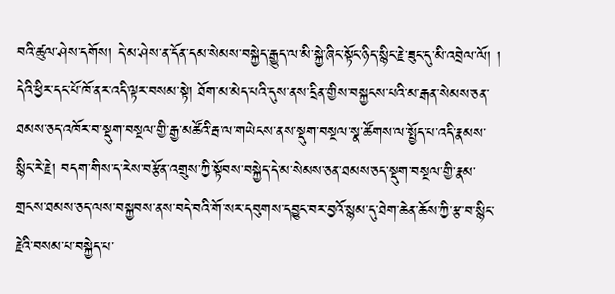བའི་ཚུལ་ཤེས་དགོས། དེ་མ་ཤེས་ན་དོན་དམ་སེམས་བསྐྱེད་རྒྱུད་ལ་མི་སྐྱེ་ཞིང་སྟོང་ཉིད་སྙིང་རྗེ་ཟུང་དུ་མི་འབྲེལ་ལོ། །
དེའི་ཕྱིར་དང་པོ་ཁོ་ནར་འདི་ལྟར་བསམ་སྟེ། ཐོག་མ་མེད་པའི་དུས་ནས་དྲིན་གྱིས་བསྐྱངས་པའི་མ་རྒན་སེམས་ཅན་ཐམས་ཅད་འཁོར་བ་སྡུག་བསྔལ་གྱི་རྒྱ་མཚོའི་རྦ་ལ་གཡེངས་ནས་སྡུག་བསྔལ་སྣ་ཚོགས་ལ་སྤྱོད་པ་འདི་རྣམས་སྙིང་རེ་རྗེ། བདག་གིས་ད་རེས་བརྩོན་འགྲུས་ཀྱི་སྟོབས་བསྐྱེད་དེ་མ་སེམས་ཅན་ཐམས་ཅད་སྡུག་བསྔལ་གྱི་རྣམ་གྲངས་ཐམས་ཅད་ལས་བསྐྱབས་ནས་བདེ་བའི་གོ་སར་དབུགས་དབྱུང་བར་བྱའོ་སྙམ་དུ་ཐེག་ཆེན་ཆོས་ཀྱི་རྩ་བ་སྙིང་རྗེའི་བསམ་པ་བསྐྱེད་པ་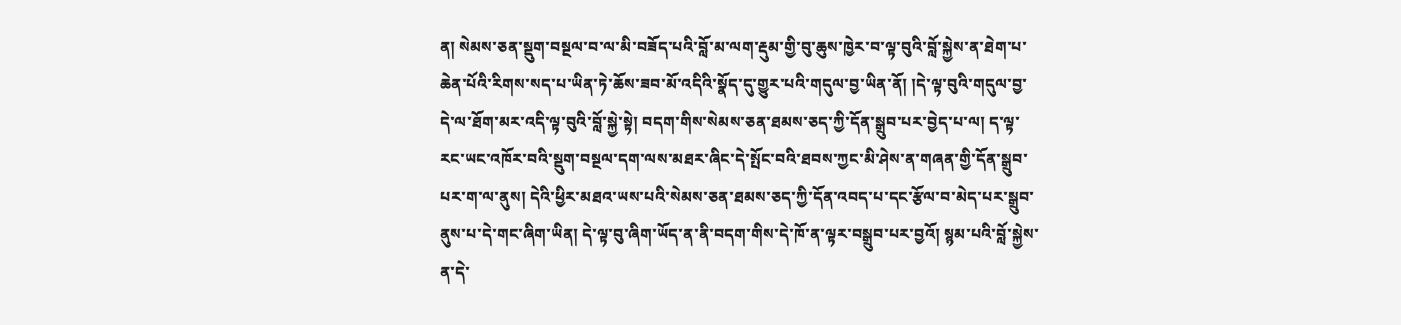ན། སེམས་ཅན་སྡུག་བསྔལ་བ་ལ་མི་བཟོད་པའི་བློ་མ་ལག་རྡུམ་གྱི་བུ་ཆུས་ཁྱེར་བ་ལྟ་བུའི་བློ་སྐྱེས་ན་ཐེག་པ་ཆེན་པོའི་རིགས་སད་པ་ཡིན་ཏེ་ཆོས་ཟབ་མོ་འདིའི་སྣོད་དུ་གྱུར་པའི་གདུལ་བྱ་ཡིན་ནོ། །དེ་ལྟ་བུའི་གདུལ་བྱ་དེ་ལ་ཐོག་མར་འདི་ལྟ་བུའི་བློ་སྐྱེ་སྟེ། བདག་གིས་སེམས་ཅན་ཐམས་ཅད་ཀྱི་དོན་སྒྲུབ་པར་བྱེད་པ་ལ། ད་ལྟ་རང་ཡང་འཁོར་བའི་སྡུག་བསྔལ་དག་ལས་མཐར་ཞིང་དེ་སྤོང་བའི་ཐབས་ཀྱང་མི་ཤེས་ན་གཞན་གྱི་དོན་སྒྲུབ་པར་ག་ལ་ནུས། དེའི་ཕྱིར་མཐའ་ཡས་པའི་སེམས་ཅན་ཐམས་ཅད་ཀྱི་དོན་འབད་པ་དང་རྩོལ་བ་མེད་པར་སྒྲུབ་ནུས་པ་དེ་གང་ཞིག་ཡིན། དེ་ལྟ་བུ་ཞིག་ཡོད་ན་ནི་བདག་གིས་དེ་ཁོ་ན་ལྟར་བསྒྲུབ་པར་བྱའོ། སྙམ་པའི་བློ་སྐྱེས་ན་དེ་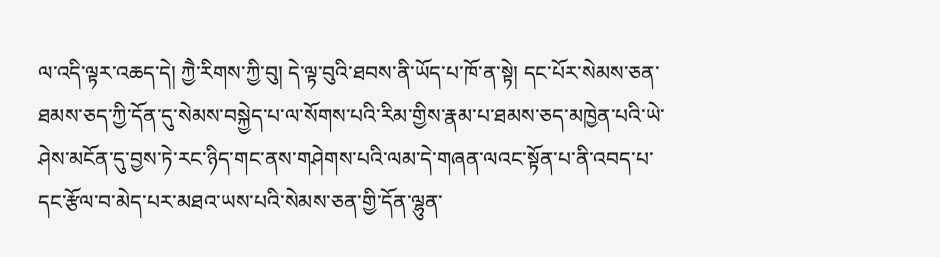ལ་འདི་ལྟར་འཆད་དེ། ཀྱཻ་རིགས་ཀྱི་བུ། དེ་ལྟ་བུའི་ཐབས་ནི་ཡོད་པ་ཁོ་ན་སྟེ། དང་པོར་སེམས་ཅན་ཐམས་ཅད་ཀྱི་དོན་དུ་སེམས་བསྐྱེད་པ་ལ་སོགས་པའི་རིམ་གྱིས་རྣམ་པ་ཐམས་ཅད་མཁྱེན་པའི་ཡེ་ཤེས་མངོན་དུ་བྱས་ཏེ་རང་ཉིད་གང་ནས་གཤེགས་པའི་ལམ་དེ་གཞན་ལའང་སྟོན་པ་ནི་འབད་པ་དང་རྩོལ་བ་མེད་པར་མཐའ་ཡས་པའི་སེམས་ཅན་གྱི་དོན་ལྷུན་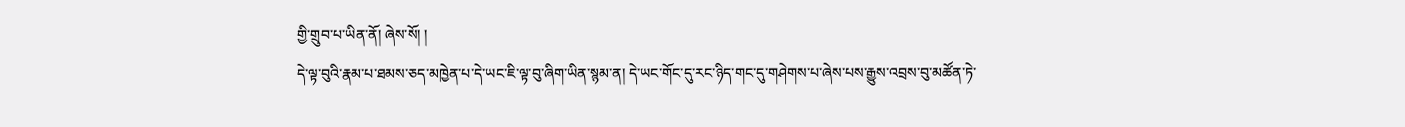གྱི་གྲུབ་པ་ཡིན་ནོ། ཞེས་སོ། །
དེ་ལྟ་བུའི་རྣམ་པ་ཐམས་ཅད་མཁྱེན་པ་དེ་ཡང་ཇི་ལྟ་བུ་ཞིག་ཡིན་སྙམ་ན། དེ་ཡང་གོང་དུ་རང་ཉིད་གང་དུ་གཤེགས་པ་ཞེས་པས་རྒྱུས་འབྲས་བུ་མཚོན་ཏེ་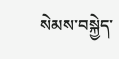སེམས་བསྐྱེད་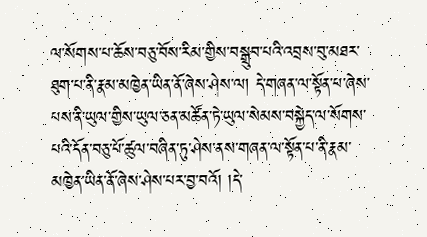ལ་སོགས་པ་ཆོས་བཅུ་བོས་རིམ་གྱིས་བསྒྲུབ་པའི་འབྲས་བུ་མཐར་ཐུག་པ་ནི་རྣམ་མཁྱེན་ཡིན་ནོ་ཞེས་ཤེས་ལ། དེ་གཞན་ལ་སྟོན་པ་ཞེས་པས་ནི་ཡུལ་གྱིས་ཡུལ་ཅན་མཚོན་ཏེ་ཡུལ་སེམས་བསྐྱེད་ལ་སོགས་པའི་དོན་བཅུ་པོ་ཚུལ་བཞིན་ཏུ་ཤེས་ནས་གཞན་ལ་སྟོན་པ་ནི་རྣམ་མཁྱེན་ཡིན་ནོ་ཞེས་ཤེས་པར་བྱ་བའོ། །དེ་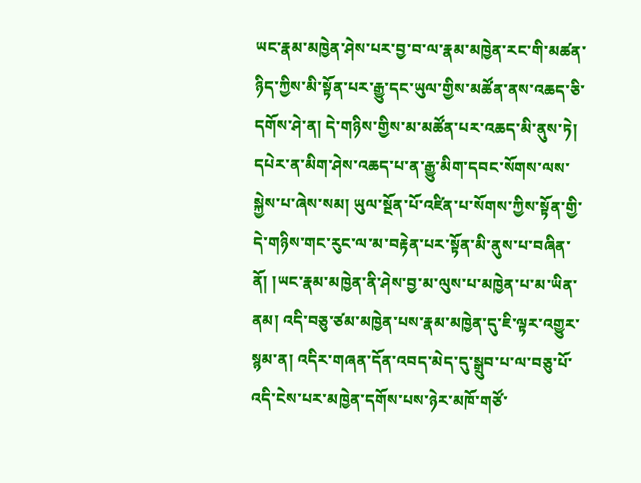ཡང་རྣམ་མཁྱེན་ཤེས་པར་བྱ་བ་ལ་རྣམ་མཁྱེན་རང་གི་མཚན་ཉིད་ཀྱིས་མི་སྟོན་པར་རྒྱུ་དང་ཡུལ་གྱིས་མཚོན་ནས་འཆད་ཅི་དགོས་ཤེ་ན། དེ་གཉིས་གྱིས་མ་མཚོན་པར་འཆད་མི་ནུས་ཏེ། དཔེར་ན་མིག་ཤེས་འཆད་པ་ན་རྒྱུ་མིག་དབང་སོགས་ལས་སྐྱེས་པ་ཞེས་སམ། ཡུལ་སྔོན་པོ་འཛིན་པ་སོགས་ཀྱིས་སྟོན་གྱི་དེ་གཉིས་གང་རུང་ལ་མ་བརྟེན་པར་སྟོན་མི་ནུས་པ་བཞིན་ནོ། །ཡང་རྣམ་མཁྱེན་ནི་ཤེས་བྱ་མ་ལུས་པ་མཁྱེན་པ་མ་ཡིན་ནམ། འདི་བཅུ་ཙམ་མཁྱེན་པས་རྣམ་མཁྱེན་དུ་ཇི་ལྟར་འགྱུར་སྙམ་ན། འདིར་གཞན་དོན་འབད་མེད་དུ་སྒྲུབ་པ་ལ་བཅུ་པོ་འདི་ངེས་པར་མཁྱེན་དགོས་པས་ཉེར་མཁོ་གཙོ་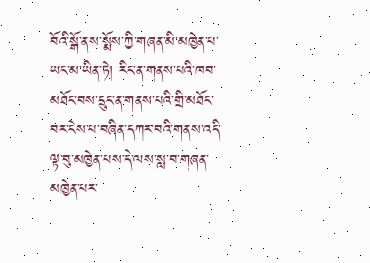བོའི་སྒོ་ནས་སྨོས་ཀྱི་གཞན་མི་མཁྱེན་པ་ཡང་མ་ཡིན་ཏེ། རིང་ན་གནས་པའི་ཁབ་མཐོང་བས་དྲུང་ན་གནས་པའི་གྲི་མཐོང་བར་ངེས་པ་བཞིན་དཀར་བའི་གནས་འདི་ལྟ་བུ་མཁྱེན་པས་དེ་ལས་སླ་བ་གཞན་མཁྱེན་པར་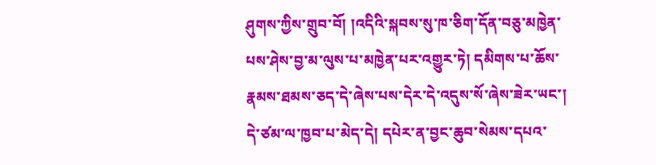ཤུགས་ཀྱིས་གྲུབ་བོ། །འདིའི་སྐབས་སུ་ཁ་ཅིག་དོན་བཅུ་མཁྱེན་པས་ཤེས་བྱ་མ་ལུས་པ་མཁྱེན་པར་འགྱུར་ཏེ། དམིགས་པ་ཆོས་རྣམས་ཐམས་ཅད་དེ་ཞེས་པས་དེར་དེ་འདུས་སོ་ཞེས་ཟེར་ཡང་། དེ་ཙམ་ལ་ཁྱབ་པ་མེད་དེ། དཔེར་ན་བྱང་ཆུབ་སེམས་དཔའ་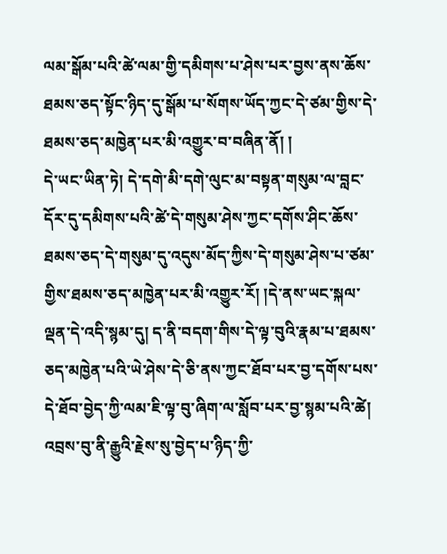ལམ་སྒོམ་པའི་ཚེ་ལམ་གྱི་དམིགས་པ་ཤེས་པར་བྱས་ནས་ཆོས་ཐམས་ཅད་སྟོང་ཉིད་དུ་སྒོམ་པ་སོགས་ཡོད་ཀྱང་དེ་ཙམ་གྱིས་དེ་ཐམས་ཅད་མཁྱེན་པར་མི་འགྱུར་བ་བཞིན་ནོ། །
དེ་ཡང་ཡིན་ཏེ། དེ་དགེ་མི་དགེ་ལུང་མ་བསྟན་གསུམ་ལ་བླང་དོར་དུ་དམིགས་པའི་ཚེ་དེ་གསུམ་ཤེས་ཀྱང་དགོས་ཤིང་ཆོས་ཐམས་ཅད་དེ་གསུམ་དུ་འདུས་མོད་ཀྱིས་དེ་གསུམ་ཤེས་པ་ཙམ་གྱིས་ཐམས་ཅད་མཁྱེན་པར་མི་འགྱུར་རོ། །དེ་ནས་ཡང་སྐལ་ལྡན་དེ་འདི་སྙམ་དུ། ད་ནི་བདག་གིས་དེ་ལྟ་བུའི་རྣམ་པ་ཐམས་ཅད་མཁྱེན་པའི་ཡེ་ཤེས་དེ་ཅི་ནས་ཀྱང་ཐོབ་པར་བྱ་དགོས་པས་དེ་ཐོབ་བྱེད་ཀྱི་ལམ་ཇི་ལྟ་བུ་ཞིག་ལ་སློབ་པར་བྱ་སྙམ་པའི་ཚེ། འབྲས་བུ་ནི་རྒྱུའི་རྗེས་སུ་བྱེད་པ་ཉིད་ཀྱི་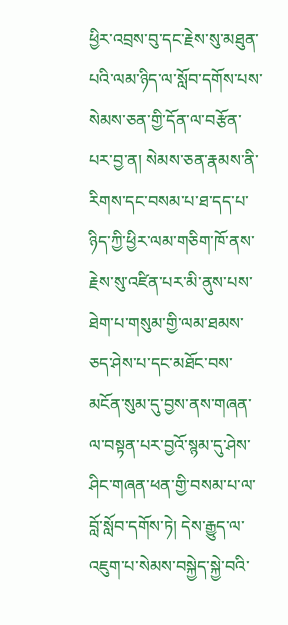ཕྱིར་འབྲས་བུ་དང་རྗེས་སུ་མཐུན་པའི་ལམ་ཉིད་ལ་སློབ་དགོས་པས་སེམས་ཅན་གྱི་དོན་ལ་བརྩོན་པར་བྱ་ན། སེམས་ཅན་རྣམས་ནི་རིགས་དང་བསམ་པ་ཐ་དད་པ་ཉིད་ཀྱི་ཕྱིར་ལམ་གཅིག་ཁོ་ནས་རྗེས་སུ་འཛིན་པར་མི་ནུས་པས་ཐེག་པ་གསུམ་གྱི་ལམ་ཐམས་ཅད་ཤེས་པ་དང་མཐོང་བས་མངོན་སུམ་དུ་བྱས་ནས་གཞན་ལ་བསྟན་པར་བྱའོ་སྙམ་དུ་ཤེས་ཤིང་གཞན་ཕན་གྱི་བསམ་པ་ལ་བློ་སློབ་དགོས་ཏེ། དེས་རྒྱུད་ལ་འཇུག་པ་སེམས་བསྐྱེད་སྐྱེ་བའི་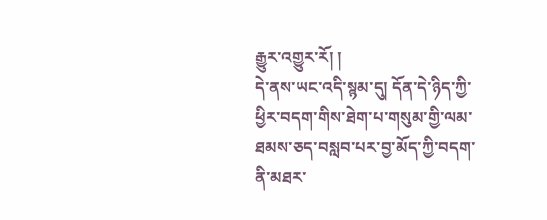རྒྱུར་འགྱུར་རོ། །
དེ་ནས་ཡང་འདི་སྙམ་དུ། དོན་དེ་ཉིད་ཀྱི་ཕྱིར་བདག་གིས་ཐེག་པ་གསུམ་གྱི་ལམ་ཐམས་ཅད་བསླབ་པར་བྱ་མོད་ཀྱི་བདག་ནི་མཐར་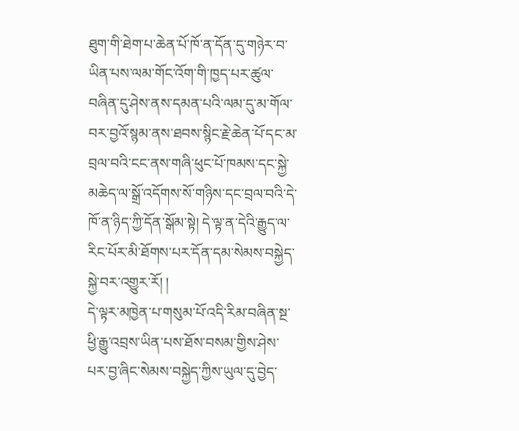ཐུག་གི་ཐེག་པ་ཆེན་པོ་ཁོ་ན་དོན་དུ་གཉེར་བ་ཡིན་པས་ལམ་གོང་འོག་གི་ཁྱད་པར་ཚུལ་བཞིན་དུ་ཤེས་ནས་དམན་པའི་ལམ་དུ་མ་གོལ་བར་བྱའོ་སྙམ་ནས་ཐབས་སྙིང་རྗེ་ཆེན་པོ་དང་མ་བྲལ་བའི་ངང་ནས་གཞི་ཕུང་པོ་ཁམས་དང་སྐྱེ་མཆེད་ལ་སྒྲོ་འདོགས་སོ་གཉིས་དང་བྲལ་བའི་དེ་ཁོ་ན་ཉིད་ཀྱི་དོན་སྒོམ་སྟེ། དེ་ལྟ་ན་དེའི་རྒྱུད་ལ་རིང་པོར་མི་ཐོགས་པར་དོན་དམ་སེམས་བསྐྱེད་སྐྱེ་བར་འགྱུར་རོ། །
དེ་ལྟར་མཁྱེན་པ་གསུམ་པོ་འདི་རིམ་བཞིན་སྔ་ཕྱི་རྒྱུ་འབྲས་ཡིན་པས་ཐོས་བསམ་གྱིས་ཤེས་པར་བྱ་ཞིང་སེམས་བསྐྱེད་ཀྱིས་ཡུལ་དུ་བྱེད་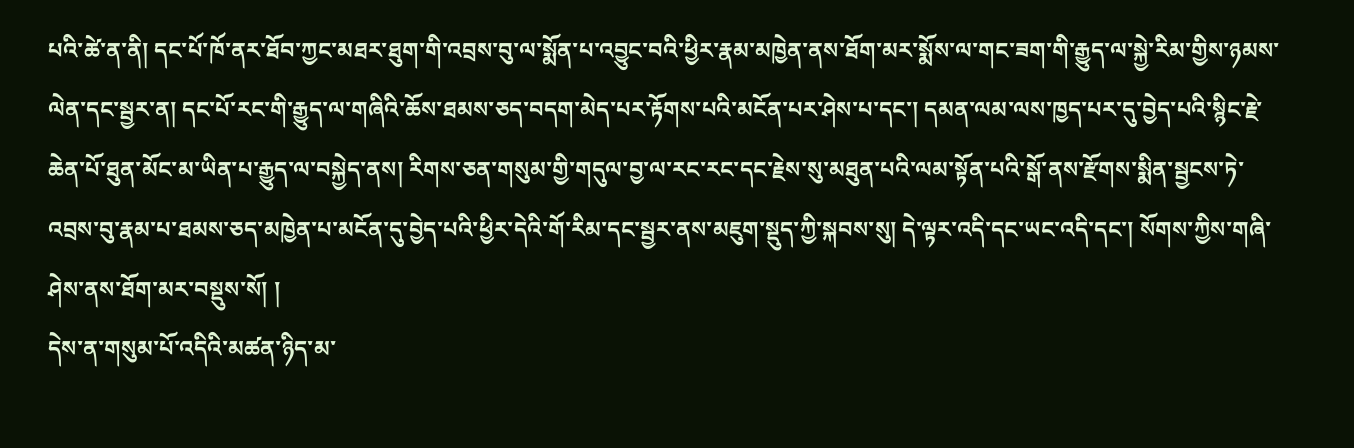པའི་ཚེ་ན་ནི། དང་པོ་ཁོ་ནར་ཐོབ་ཀྱང་མཐར་ཐུག་གི་འབྲས་བུ་ལ་སྨོན་པ་འབྱུང་བའི་ཕྱིར་རྣམ་མཁྱེན་ནས་ཐོག་མར་སྨོས་ལ་གང་ཟག་གི་རྒྱུད་ལ་སྐྱེ་རིམ་གྱིས་ཉམས་ལེན་དང་སྦྱར་ན། དང་པོ་རང་གི་རྒྱུད་ལ་གཞིའི་ཆོས་ཐམས་ཅད་བདག་མེད་པར་རྟོགས་པའི་མངོན་པར་ཤེས་པ་དང་། དམན་ལམ་ལས་ཁྱད་པར་དུ་བྱེད་པའི་སྙིང་རྗེ་ཆེན་པོ་ཐུན་མོང་མ་ཡིན་པ་རྒྱུད་ལ་བསྐྱེད་ནས། རིགས་ཅན་གསུམ་གྱི་གདུལ་བྱ་ལ་རང་རང་དང་རྗེས་སུ་མཐུན་པའི་ལམ་སྟོན་པའི་སྒོ་ནས་རྫོགས་སྨིན་སྦྱངས་ཏེ་འབྲས་བུ་རྣམ་པ་ཐམས་ཅད་མཁྱེན་པ་མངོན་དུ་བྱེད་པའི་ཕྱིར་དེའི་གོ་རིམ་དང་སྦྱར་ནས་མཇུག་སྡུད་ཀྱི་སྐབས་སུ། དེ་ལྟར་འདི་དང་ཡང་འདི་དང་། སོགས་ཀྱིས་གཞི་ཤེས་ནས་ཐོག་མར་བསྡུས་སོ། །
དེས་ན་གསུམ་པོ་འདིའི་མཚན་ཉིད་མ་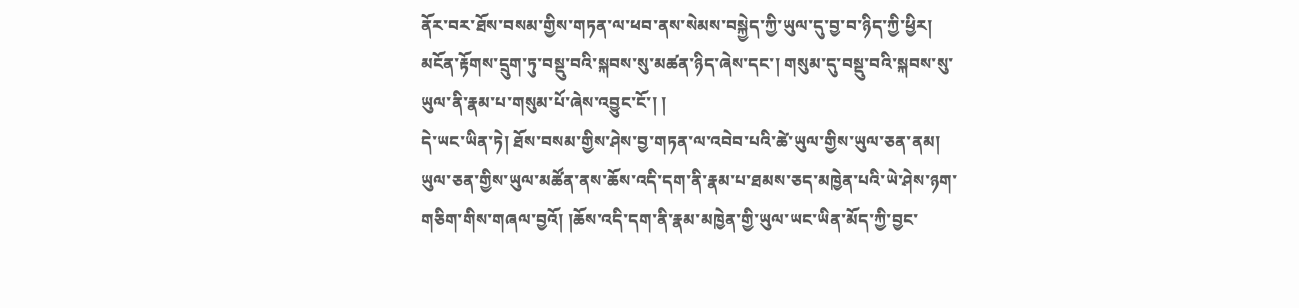ནོར་བར་ཐོས་བསམ་གྱིས་གཏན་ལ་ཕབ་ནས་སེམས་བསྐྱེད་ཀྱི་ཡུལ་དུ་བྱ་བ་ཉིད་ཀྱི་ཕྱིར། མངོན་རྟོགས་དྲུག་ཏུ་བསྡུ་བའི་སྐབས་སུ་མཚན་ཉིད་ཞེས་དང་། གསུམ་དུ་བསྡུ་བའི་སྐབས་སུ་ཡུལ་ནི་རྣམ་པ་གསུམ་པོ་ཞེས་འབྱུང་ངོ་། །
དེ་ཡང་ཡིན་ཏེ། ཐོས་བསམ་གྱིས་ཤེས་བྱ་གཏན་ལ་འབེབ་པའི་ཚེ་ཡུལ་གྱིས་ཡུལ་ཅན་ནམ། ཡུལ་ཅན་གྱིས་ཡུལ་མཚོན་ནས་ཆོས་འདི་དག་ནི་རྣམ་པ་ཐམས་ཅད་མཁྱེན་པའི་ཡེ་ཤེས་ཉག་གཅིག་གིས་གཞལ་བྱའོ། །ཆོས་འདི་དག་ནི་རྣམ་མཁྱེན་གྱི་ཡུལ་ཡང་ཡིན་མོད་ཀྱི་བྱང་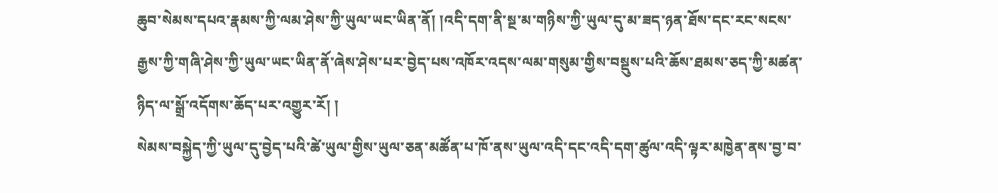ཆུབ་སེམས་དཔའ་རྣམས་ཀྱི་ལམ་ཤེས་ཀྱི་ཡུལ་ཡང་ཡིན་ནོ། །འདི་དག་ནི་སྔ་མ་གཉིས་ཀྱི་ཡུལ་དུ་མ་ཟད་ཉན་ཐོས་དང་རང་སངས་རྒྱས་ཀྱི་གཞི་ཤེས་ཀྱི་ཡུལ་ཡང་ཡིན་ནོ་ཞེས་ཤེས་པར་བྱེད་པས་འཁོར་འདས་ལམ་གསུམ་གྱིས་བསྡུས་པའི་ཆོས་ཐམས་ཅད་ཀྱི་མཚན་ཉིད་ལ་སྒྲོ་འདོགས་ཆོད་པར་འགྱུར་རོ། །
སེམས་བསྐྱེད་ཀྱི་ཡུལ་དུ་བྱེད་པའི་ཚེ་ཡུལ་གྱིས་ཡུལ་ཅན་མཚོན་པ་ཁོ་ནས་ཡུལ་འདི་དང་འདི་དག་ཚུལ་འདི་ལྟར་མཁྱེན་ནས་བྱ་བ་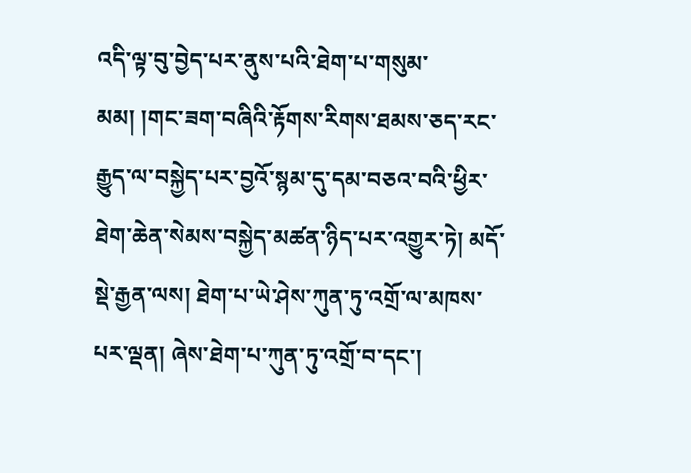འདི་ལྟ་བུ་བྱེད་པར་ནུས་པའི་ཐེག་པ་གསུམ་མམ། །གང་ཟག་བཞིའི་རྟོགས་རིགས་ཐམས་ཅད་རང་རྒྱུད་ལ་བསྐྱེད་པར་བྱའོ་སྙམ་དུ་དམ་བཅའ་བའི་ཕྱིར་ཐེག་ཆེན་སེམས་བསྐྱེད་མཚན་ཉིད་པར་འགྱུར་ཏེ། མདོ་སྡེ་རྒྱན་ལས། ཐེག་པ་ཡེ་ཤེས་ཀུན་ཏུ་འགྲོ་ལ་མཁས་པར་ལྡན། ཞེས་ཐེག་པ་ཀུན་ཏུ་འགྲོ་བ་དང་།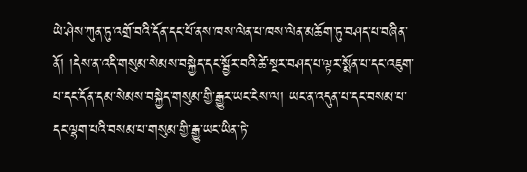ཡེ་ཤེས་ཀུན་ཏུ་འགྲོ་བའི་དོན་དང་པོ་ནས་ཁས་ལེན་པ་ཁས་ལེན་མཆོག་ཏུ་བཤད་པ་བཞིན་ནོ། །དེས་ན་འདི་གསུམ་སེམས་བསྐྱེད་དང་སྦྱོར་བའི་ཚེ་སྔར་བཤད་པ་ལྟར་སྨོན་པ་དང་འཇུག་པ་དང་དོན་དམ་སེམས་བསྐྱེད་གསུམ་གྱི་རྒྱུར་ཡང་ངེས་ལ། ཡང་ན་འདུན་པ་དང་བསམ་པ་དང་ལྷག་པའི་བསམ་པ་གསུམ་གྱི་རྒྱུ་ཡང་ཡིན་ཏེ་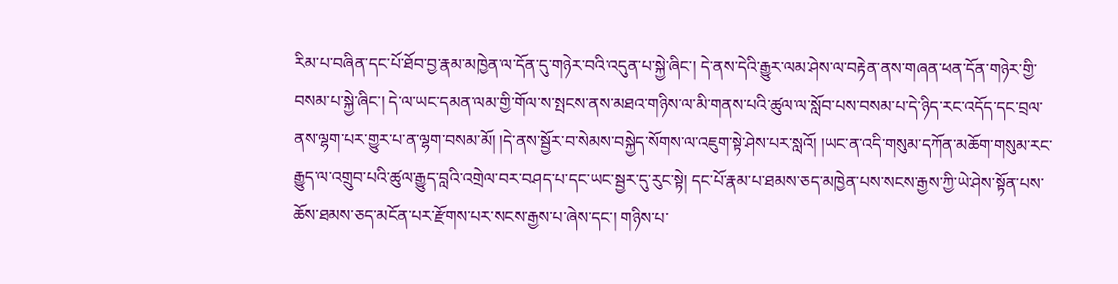རིམ་པ་བཞིན་དང་པོ་ཐོབ་བྱ་རྣམ་མཁྱེན་ལ་དོན་དུ་གཉེར་བའི་འདུན་པ་སྐྱེ་ཞིང་། དེ་ནས་དེའི་རྒྱུར་ལམ་ཤེས་ལ་བརྟེན་ནས་གཞན་ཕན་དོན་གཉེར་གྱི་བསམ་པ་སྐྱེ་ཞིང་། དེ་ལ་ཡང་དམན་ལམ་གྱི་གོལ་ས་སྤངས་ནས་མཐའ་གཉིས་ལ་མི་གནས་པའི་ཚུལ་ལ་སློབ་པས་བསམ་པ་དེ་ཉིད་རང་འདོད་དང་བྲལ་ནས་ལྷག་པར་གྱུར་པ་ན་ལྷག་བསམ་མོ། །དེ་ནས་སྦྱོར་བ་སེམས་བསྐྱེད་སོགས་ལ་འཇུག་སྟེ་ཤེས་པར་སླའོ། །ཡང་ན་འདི་གསུམ་དཀོན་མཆོག་གསུམ་རང་རྒྱུད་ལ་འགྲུབ་པའི་ཚུལ་རྒྱུད་བླའི་འགྲེལ་བར་བཤད་པ་དང་ཡང་སྦྱར་དུ་རུང་སྟེ། དང་པོ་རྣམ་པ་ཐམས་ཅད་མཁྱེན་པས་སངས་རྒྱས་ཀྱི་ཡེ་ཤེས་སྟོན་པས་ཆོས་ཐམས་ཅད་མངོན་པར་རྫོགས་པར་སངས་རྒྱས་པ་ཞེས་དང་། གཉིས་པ་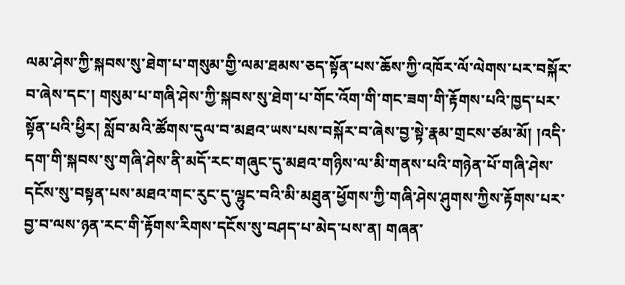ལམ་ཤེས་ཀྱི་སྐབས་སུ་ཐེག་པ་གསུམ་གྱི་ལམ་ཐམས་ཅད་སྟོན་པས་ཆོས་ཀྱི་འཁོར་ལོ་ལེགས་པར་བསྐོར་བ་ཞེས་དང་། གསུམ་པ་གཞི་ཤེས་ཀྱི་སྐབས་སུ་ཐེག་པ་གོང་འོག་གི་གང་ཟག་གི་རྟོགས་པའི་ཁྱད་པར་སྟོན་པའི་ཕྱིར། སློབ་མའི་ཚོགས་དུལ་བ་མཐའ་ཡས་པས་བསྐོར་བ་ཞེས་བྱ་སྟེ་རྣམ་གྲངས་ཙམ་མོ། །འདི་དག་གི་སྐབས་སུ་གཞི་ཤེས་ནི་མདོ་རང་གཞུང་དུ་མཐའ་གཉིས་ལ་མི་གནས་པའི་གཉེན་པོ་གཞི་ཤེས་དངོས་སུ་བསྟན་པས་མཐའ་གང་རུང་དུ་ལྷུང་བའི་མི་མཐུན་ཕྱོགས་ཀྱི་གཞི་ཤེས་ཤུགས་ཀྱིས་རྟོགས་པར་བྱ་བ་ལས་ཉན་རང་གི་རྟོགས་རིགས་དངོས་སུ་བཤད་པ་མེད་པས་ན། གཞན་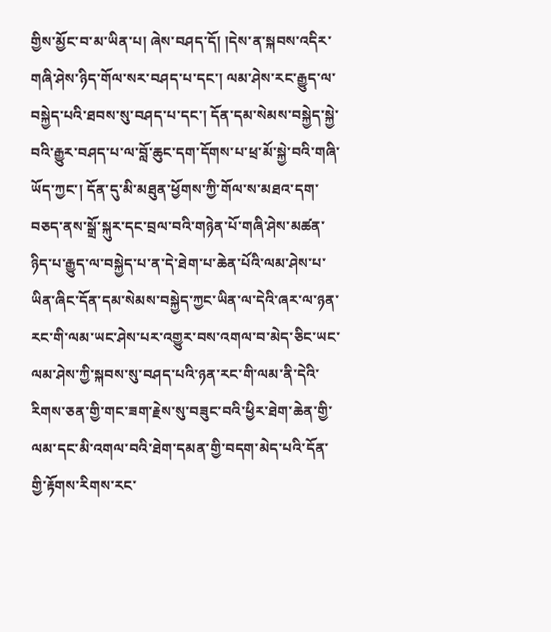གྱིས་མྱོང་བ་མ་ཡིན་པ། ཞེས་བཤད་དོ། །དེས་ན་སྐབས་འདིར་གཞི་ཤེས་ཉིད་གོལ་སར་བཤད་པ་དང་། ལམ་ཤེས་རང་རྒྱུད་ལ་བསྐྱེད་པའི་ཐབས་སུ་བཤད་པ་དང་། དོན་དམ་སེམས་བསྐྱེད་སྐྱེ་བའི་རྒྱུར་བཤད་པ་ལ་བློ་ཆུང་དག་དོགས་པ་ཕྲ་མོ་སྐྱེ་བའི་གཞི་ཡོད་ཀྱང་། དོན་དུ་མི་མཐུན་ཕྱོགས་ཀྱི་གོལ་ས་མཐའ་དག་བཅད་ནས་སྒྲོ་སྐུར་དང་བྲལ་བའི་གཉེན་པོ་གཞི་ཤེས་མཚན་ཉིད་པ་རྒྱུད་ལ་བསྐྱེད་པ་ན་དེ་ཐེག་པ་ཆེན་པོའི་ལམ་ཤེས་པ་ཡིན་ཞིང་དོན་དམ་སེམས་བསྐྱེད་ཀྱང་ཡིན་ལ་དེའི་ཞར་ལ་ཉན་རང་གི་ལམ་ཡང་ཤེས་པར་འགྱུར་བས་འགལ་བ་མེད་ཅིང་ཡང་ལམ་ཤེས་ཀྱི་སྐབས་སུ་བཤད་པའི་ཉན་རང་གི་ལམ་ནི་དེའི་རིགས་ཅན་གྱི་གང་ཟག་རྗེས་སུ་བཟུང་བའི་ཕྱིར་ཐེག་ཆེན་གྱི་ལམ་དང་མི་འགལ་བའི་ཐེག་དམན་གྱི་བདག་མེད་པའི་དོན་གྱི་རྟོགས་རིགས་རང་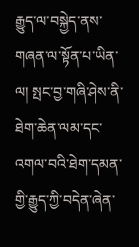རྒྱུད་ལ་བསྐྱེད་ནས་གཞན་ལ་སྟོན་པ་ཡིན་ལ། སྤང་བྱ་གཞི་ཤེས་ནི་ཐེག་ཆེན་ལམ་དང་འགལ་བའི་ཐེག་དམན་གྱི་རྒྱུད་ཀྱི་བདེན་ཞེན་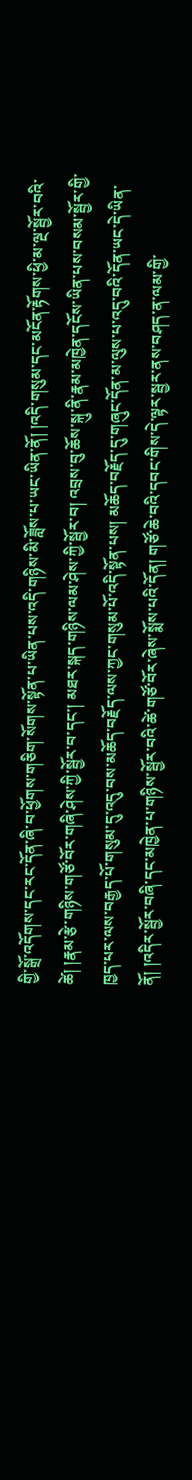གྱི་སྒྲོ་འདོགས་དང་རང་དོན་ཞི་བ་ཕྱོགས་གཅིག་སོགས་སྟོན་པ་ཡིན་པས་འདི་གཉིས་མི་ཟློས་པ་ཡང་ཡིན་ནོ། །འདི་གསུམ་དང་མངོན་རྟོགས་ཕྱི་མ་ལྔ་སྦྱོར་བའི་ཚེ། །རྣམ་རྩེ་གཉིས་གཙོ་བོར་གཞི་ཤེས་ཀྱི་སྦྱོར་བ་དང་། མཐར་སྐད་གཉིས་ལམ་ཤེས་ཀྱི་སྦྱོར་བ། འབྲས་བུ་ཆོས་སྐུ་ནི་རྣམ་མཁྱེན་དངོས་ཡིན་པས་བསམ་སྦྱོར་གྱི་ཁྱད་པར་ལས་བརྒྱད་པོ་གསུམ་དུ་འདུ་བས་མཆོད་བརྗོད་ལས་ཀྱང་གསུམ་པོ་འདི་སྟོན་པས། མཆོད་བརྗོད་དུ་གཞུང་དོན་མ་ལུས་པ་འདུ་བའི་དོན་ཡང་དེ་ཡིན་ནོ། །འདིར་སྦྱོར་བཞི་དང་མཁྱེན་པ་གཉིས་སྦྱོར་བའི་ཚེ་གཙོ་བོར་ཞེས་སྨོས་པའི་དོན། གཙོ་ཆེ་བའི་དབང་གིས་དེ་ལྟར་སྦྱར་ནས་བཤད་ན་ལམ་གྱི་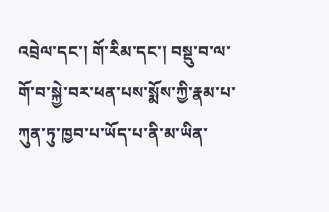འབྲེལ་དང་། གོ་རིམ་དང་། བསྡུ་བ་ལ་གོ་བ་སྐྱེ་བར་ཕན་པས་སྨོས་ཀྱི་རྣམ་པ་ཀུན་ཏུ་ཁྱབ་པ་ཡོད་པ་ནི་མ་ཡིན་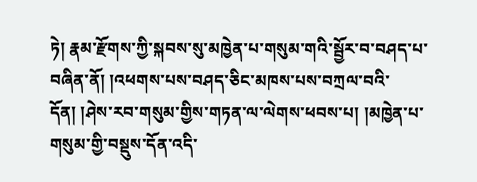ཏེ། རྣམ་རྫོགས་ཀྱི་སྐབས་སུ་མཁྱེན་པ་གསུམ་གའི་སྦྱོར་བ་བཤད་པ་བཞིན་ནོ། །འཕགས་པས་བཤད་ཅིང་མཁས་པས་བཀྲལ་བའི་དོན། །ཤེས་རབ་གསུམ་གྱིས་གཏན་ལ་ལེགས་ཕབས་པ། །མཁྱེན་པ་གསུམ་གྱི་བསྡུས་དོན་འདི་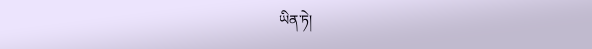ཡིན་ཏེ།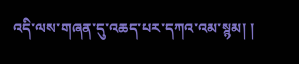འདི་ལས་གཞན་དུ་འཆད་པར་དཀའ་འམ་སྙམ། །